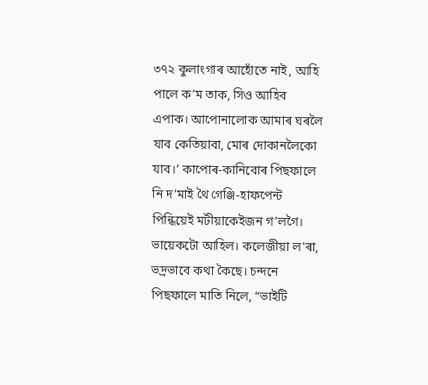৩৭২ কুলাংগাৰ আহোঁতে নাই, আহি পালে ক’ম তাক, সিও আহিব এপাক। আপোনালোক আমাৰ ঘৰলৈ যাব কেতিয়াবা, মোৰ দোকানলৈকো যাব।’ কাপোৰ-কানিবোৰ পিছফালে নি দ’মাই থৈ গেঞ্জি-হাফপেন্ট পিন্ধিয়েই মটীয়াকেইজন গ’লগৈ। ভায়েকটো আহিল। কলেজীয়া ল'ৰা, ভদ্ৰভাবে কথা কৈছে। চন্দনে পিছফালে মাতি নিলে, “ভাইটি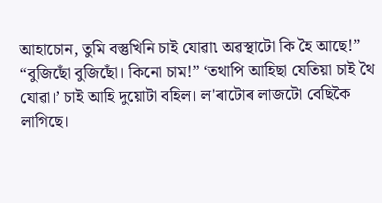আহাচোন, তুমি বস্তুখিনি চাই যোৱা৷ অৱস্থাটো কি হৈ আছে!” “বুজিছোঁ বুজিছোঁ। কিনো চাম!” ‘তথাপি আহিছা যেতিয়া চাই থৈ যোৱা।’ চাই আহি দুয়োটা বহিল। ল'ৰাটোৰ লাজটো বেছিকৈ লাগিছে।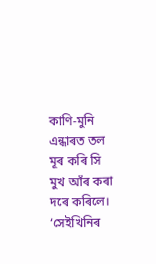কাণি-মুনি এন্ধাৰত তল মূৰ কৰি সি মুখ আঁৰ কৰা দৰে কৰিলে। ‘সেইখিনিৰ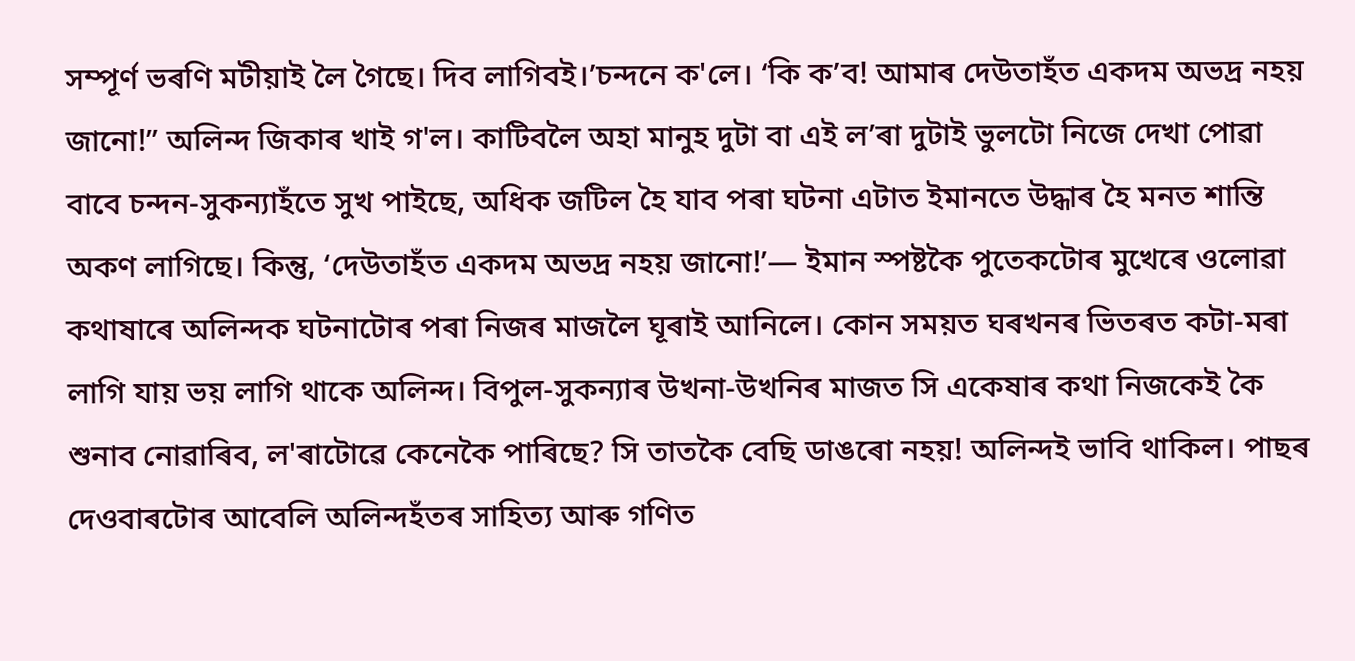সম্পূৰ্ণ ভৰণি মটীয়াই লৈ গৈছে। দিব লাগিবই।’চন্দনে ক'লে। ‘কি ক’ব! আমাৰ দেউতাহঁত একদম অভদ্ৰ নহয় জানো!” অলিন্দ জিকাৰ খাই গ'ল। কাটিবলৈ অহা মানুহ দুটা বা এই ল’ৰা দুটাই ভুলটো নিজে দেখা পোৱা বাবে চন্দন-সুকন্যাহঁতে সুখ পাইছে, অধিক জটিল হৈ যাব পৰা ঘটনা এটাত ইমানতে উদ্ধাৰ হৈ মনত শান্তি অকণ লাগিছে। কিন্তু, ‘দেউতাহঁত একদম অভদ্ৰ নহয় জানো!’— ইমান স্পষ্টকৈ পুতেকটোৰ মুখেৰে ওলোৱা কথাষাৰে অলিন্দক ঘটনাটোৰ পৰা নিজৰ মাজলৈ ঘূৰাই আনিলে। কোন সময়ত ঘৰখনৰ ভিতৰত কটা-মৰা লাগি যায় ভয় লাগি থাকে অলিন্দ। বিপুল-সুকন্যাৰ উখনা-উখনিৰ মাজত সি একেষাৰ কথা নিজকেই কৈ শুনাব নোৱাৰিব, ল'ৰাটোৱে কেনেকৈ পাৰিছে? সি তাতকৈ বেছি ডাঙৰো নহয়! অলিন্দই ভাবি থাকিল। পাছৰ দেওবাৰটোৰ আবেলি অলিন্দহঁতৰ সাহিত্য আৰু গণিত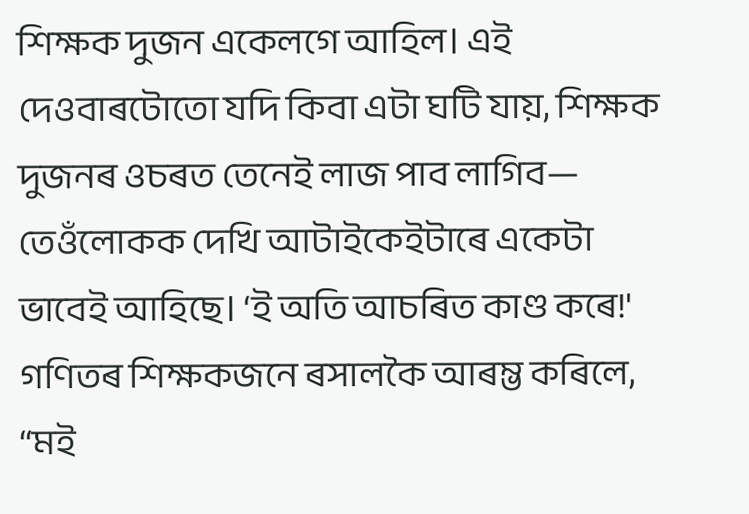শিক্ষক দুজন একেলগে আহিল। এই দেওবাৰটোতো যদি কিবা এটা ঘটি যায়, শিক্ষক দুজনৰ ওচৰত তেনেই লাজ পাব লাগিব— তেওঁলোকক দেখি আটাইকেইটাৰে একেটা ভাবেই আহিছে। ‘ই অতি আচৰিত কাণ্ড কৰে!' গণিতৰ শিক্ষকজনে ৰসালকৈ আৰম্ভ কৰিলে, “মই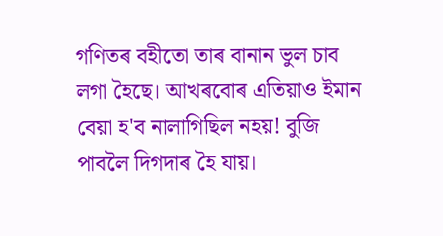গণিতৰ বহীতো তাৰ বানান ভুল চাব লগা হৈছে। আখৰবোৰ এতিয়াও ইমান বেয়া হ'ব নালাগিছিল নহয়! বুজি পাবলৈ দিগদাৰ হৈ যায়।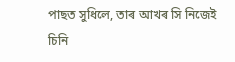পাছত সুধিলে, তাৰ আখৰ সি নিজেই চিনি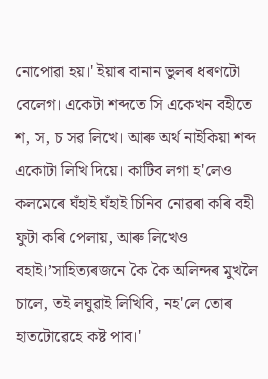নোপোৱা হয়।' ইয়াৰ বানান ভুলৰ ধৰণটো বেলেগ। একেটা শব্দতে সি একেখন বহীতে শ, স, চ সৱ লিখে। আৰু অৰ্থ নাইকিয়া শব্দ একোটা লিখি দিয়ে। কাটিব লগা হ'লেও কলমেৰে ঘঁহাই ঘঁহাই চিনিব নোৱৰা কৰি বহী ফুটা কৰি পেলায়, আৰু লিখেও বহাই।’সাহিত্যৰজনে কৈ কৈ অলিন্দৰ মুখলৈ চালে, তই লঘুৱাই লিখিবি, নহ'লে তোৰ হাতটোৱেহে কষ্ট পাব।'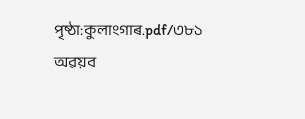পৃষ্ঠা:কুলাংগাৰ.pdf/৩৮১
অৱয়ব